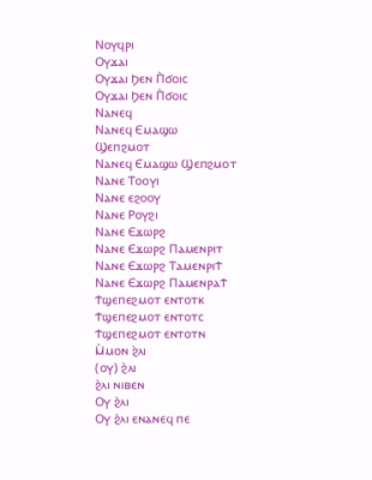Ⲛⲟⲩϥⲣⲓ
Ⲟⲩϫⲁⲓ
Ⲟⲩϫⲁⲓ Ϧⲉⲛ Ⲡ̀ϭⲟⲓⲥ
Ⲟⲩϫⲁⲓ Ϧⲉⲛ Ⲡ̀ϭⲟⲓⲥ
Ⲛⲁⲛⲉϥ
Ⲛⲁⲛⲉϥ Ⲉⲙⲁϣⲱ
Ϣⲉⲡϩⲙⲟⲧ
Ⲛⲁⲛⲉϥ Ⲉⲙⲁϣⲱ Ϣⲉⲡϩⲙⲟⲧ
Ⲛⲁⲛⲉ Ⲧⲟⲟⲩⲓ
Ⲛⲁⲛⲉ ⲉϩⲟⲟⲩ
Ⲛⲁⲛⲉ Ⲣⲟⲩϩⲓ
Ⲛⲁⲛⲉ Ⲉϫⲱⲣϩ
Ⲛⲁⲛⲉ Ⲉϫⲱⲣϩ Ⲡⲁⲙⲉⲛⲣⲓⲧ
Ⲛⲁⲛⲉ Ⲉϫⲱⲣϩ ⲦⲁⲙⲉⲛⲣⲓϮ
Ⲛⲁⲛⲉ Ⲉϫⲱⲣϩ ⲠⲁⲙⲉⲛⲣⲁϮ
Ϯϣⲉⲡⲉϩⲙⲟⲧ ⲉⲛⲧⲟⲧⲕ
Ϯϣⲉⲡⲉϩⲙⲟⲧ ⲉⲛⲧⲟⲧⲥ
Ϯϣⲉⲡⲉϩⲙⲟⲧ ⲉⲛⲧⲟⲧⲛ
Ⲙ̀ⲙⲟⲛ ϩ̀ⲗⲓ
(ⲟⲩ) ϩ̀ⲗⲓ
ϩ̀ⲗⲓ ⲛⲓⲃⲉⲛ
Ⲟⲩ ϩ̀ⲗⲓ
Ⲟⲩ ϩ̀ⲗⲓ ⲉⲛⲁⲛⲉϥ ⲡⲉ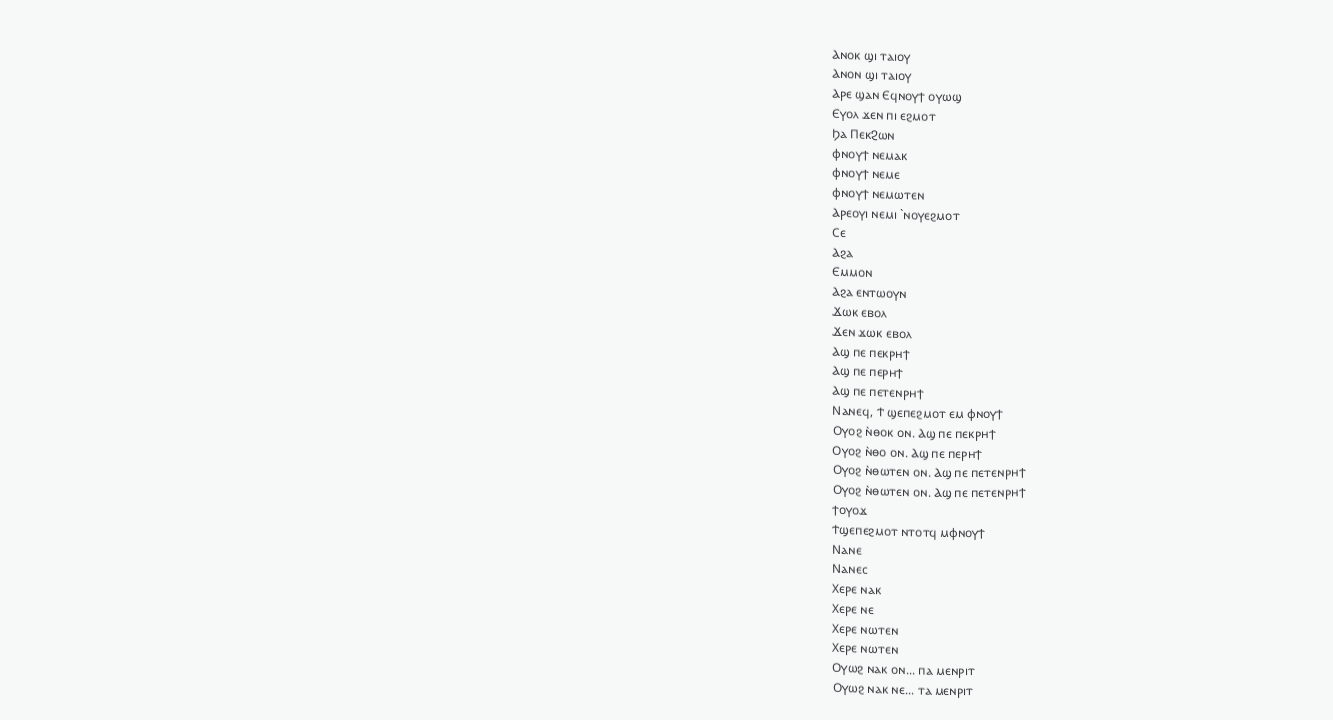Ⲁⲛⲟⲕ ϣⲓ ⲧⲁⲓⲟⲩ
Ⲁⲛⲟⲛ ϣⲓ ⲧⲁⲓⲟⲩ
Ⲁⲣⲉ ϣⲁⲛ Ⲉϥⲛⲟⲩϯ ⲟⲩⲱϣ
Ⲉⲩⲟⲗ ϫⲉⲛ ⲡⲓ ⲉϩⲙⲟⲧ
Ϧⲁ ⲠⲉⲕϨⲱⲛ
ⲫⲛⲟⲩϯ ⲛⲉⲙⲁⲕ
ⲫⲛⲟⲩϯ ⲛⲉⲙⲉ
ⲫⲛⲟⲩϯ ⲛⲉⲙⲱⲧⲉⲛ
Ⲁⲣⲉⲟⲩⲓ ⲛⲉⲙⲓ `ⲛⲟⲩⲉϩⲙⲟⲧ
Ⲥⲉ
Ⲁϩⲁ
Ⲉⲙⲙⲟⲛ
Ⲁϩⲁ ⲉⲛⲧⲱⲟⲩⲛ
Ϫⲱⲕ ⲉⲃⲟⲗ
Ϫⲉⲛ ϫⲱⲕ ⲉⲃⲟⲗ
Ⲁϣ ⲡⲉ ⲡⲉⲕⲣⲏϯ
Ⲁϣ ⲡⲉ ⲡⲉⲣⲏϯ
Ⲁϣ ⲡⲉ ⲡⲉⲧⲉⲛⲣⲏϯ
Ⲛⲁⲛⲉϥ, Ϯ ϣⲉⲡⲉϩⲙⲟⲧ ⲉⲙ ⲫⲛⲟⲩϯ
Ⲟⲩⲟϩ ⲛ̀ⲑⲟⲕ ⲟⲛ. Ⲁϣ ⲡⲉ ⲡⲉⲕⲣⲏϯ
Ⲟⲩⲟϩ ⲛ̀ⲑⲟ ⲟⲛ. Ⲁϣ ⲡⲉ ⲡⲉⲣⲏϯ
Ⲟⲩⲟϩ ⲛ̀ⲑⲱⲧⲉⲛ ⲟⲛ. Ⲁϣ ⲡⲉ ⲡⲉⲧⲉⲛⲣⲏϯ
Ⲟⲩⲟϩ ⲛ̀ⲑⲱⲧⲉⲛ ⲟⲛ. Ⲁϣ ⲡⲉ ⲡⲉⲧⲉⲛⲣⲏϯ
ϯⲟⲩⲟϫ
Ϯϣⲉⲡⲉϩⲙⲟⲧ ⲛⲧⲟⲧϥ ⲙⲫⲛⲟⲩϯ
Ⲛⲁⲛⲉ
Ⲛⲁⲛⲉⲥ
Ⲭⲉⲣⲉ ⲛⲁⲕ
Ⲭⲉⲣⲉ ⲛⲉ
Ⲭⲉⲣⲉ ⲛⲱⲧⲉⲛ
Ⲭⲉⲣⲉ ⲛⲱⲧⲉⲛ
Ⲟⲩⲱϩ ⲛⲁⲕ ⲟⲛ... ⲡⲁ ⲙⲉⲛⲣⲓⲧ
Ⲟⲩⲱϩ ⲛⲁⲕ ⲛⲉ... ⲧⲁ ⲙⲉⲛⲣⲓⲧ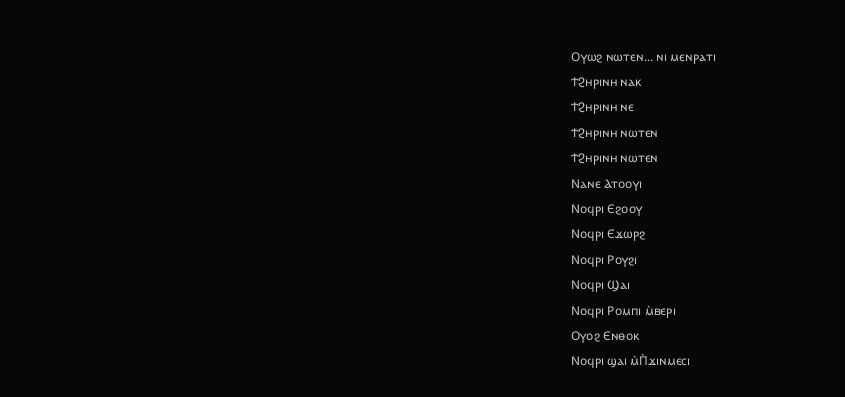Ⲟⲩⲱϩ ⲛⲱⲧⲉⲛ... ⲛⲓ ⲙⲉⲛⲣⲁⲧⲓ
ϮϨⲏⲣⲓⲛⲏ ⲛⲁⲕ
ϮϨⲏⲣⲓⲛⲏ ⲛⲉ
ϮϨⲏⲣⲓⲛⲏ ⲛⲱⲧⲉⲛ
ϮϨⲏⲣⲓⲛⲏ ⲛⲱⲧⲉⲛ
Ⲛⲁⲛⲉ Ⲁⲧⲟⲟⲩⲓ
Ⲛⲟϥⲣⲓ Ⲉϩⲟⲟⲩ
Ⲛⲟϥⲣⲓ Ⲉϫⲱⲣϩ
Ⲛⲟϥⲣⲓ Ⲣⲟⲩϩⲓ
Ⲛⲟϥⲣⲓ Ϣⲁⲓ
Ⲛⲟϥⲣⲓ Ⲣⲟⲙⲡⲓ ⲙ̀ⲃⲉⲣⲓ
Ⲟⲩⲟϩ Ⲉⲛⲑⲟⲕ
Ⲛⲟϥⲣⲓ ϣⲁⲓ ⲙ̀Ⲡ̀ϫⲓⲛⲙⲉⲥⲓ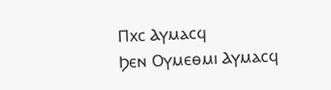Ⲡⲭⲥ Ⲁⲩⲙⲁⲥϥ
Ϧⲉⲛ Ⲟⲩⲙⲉⲑⲙⲓ Ⲁⲩⲙⲁⲥϥ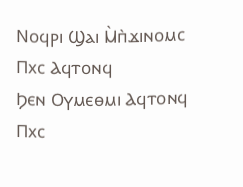Ⲛⲟϥⲣⲓ Ϣⲁⲓ Ⲙ̀ⲡ̀ϫⲓⲛⲟⲙⲥ
Ⲡⲭⲥ Ⲁϥⲧⲟⲛϥ
Ϧⲉⲛ Ⲟⲩⲙⲉⲑⲙⲓ Ⲁϥⲧⲟⲛϥ
Ⲡⲭⲥ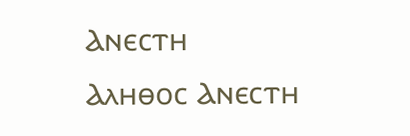Ⲁⲛⲉⲥⲧⲏ
Ⲁⲗⲏⲑⲟⲥ Ⲁⲛⲉⲥⲧⲏ